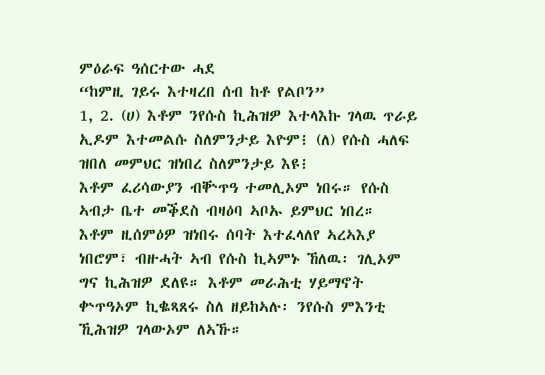ምዕራፍ ዓሰርተው ሓደ
“ከምዚ ገይሩ እተዛረበ ሰብ ከቶ የልቦን”
1, 2. (ሀ) እቶም ንየሱስ ኪሕዝዎ እተላእኩ ገላዉ ጥራይ ኢዶም እተመልሱ ስለምንታይ እዮም፧ (ለ) የሱስ ሓለፍ ዝበለ መምህር ዝነበረ ስለምንታይ እዩ፧
እቶም ፈሪሳውያን ብቝጥዓ ተመሊኦም ነበሩ። የሱስ ኣብታ ቤተ መቕደስ ብዛዕባ ኣቦኡ ይምህር ነበረ። እቶም ዚሰምዕዎ ዝነበሩ ሰባት እተፈላለየ ኣረኣእያ ነበሮም፣ ብዙሓት ኣብ የሱስ ኪኣምኑ ኸለዉ፡ ገሊኦም ግና ኪሕዝዎ ደለዩ። እቶም መራሕቲ ሃይማኖት ቍጥዓኦም ኪቈጻጸሩ ስለ ዘይከኣሉ፡ ንየሱስ ምእንቲ ኺሕዝዎ ገላውኦም ለኣኹ።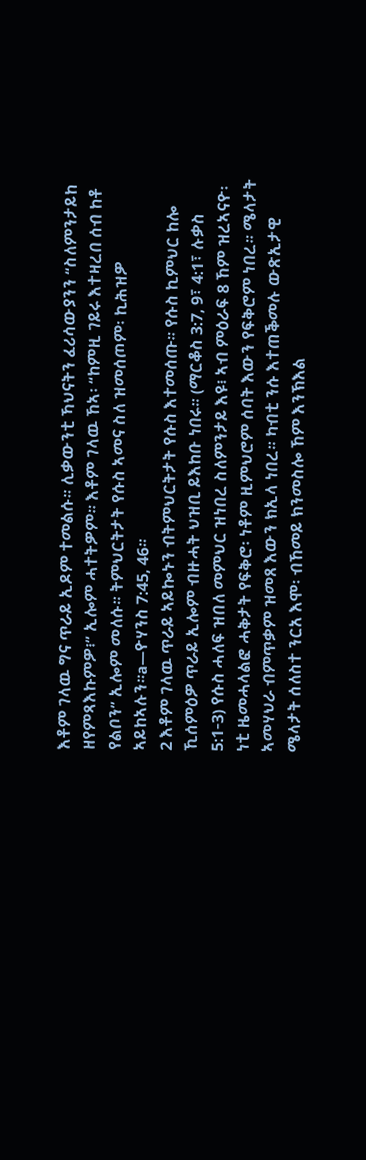እቶም ገላዉ ግና ጥራይ ኢዶም ተመልሱ። ሊቃውንቲ ኻህናትን ፈሪሳውያንን “ስለምንታይከ ዘየምጻእኩምዎ፧” ኢሎም ሓተትዎም። እቶም ገላዉ ኸኣ፡ “ከምዚ ገይሩ እተዛረበ ሰብ ከቶ የልቦን” ኢሎም መለሱ። ትምህርትታት የሱስ ኣመና ስለ ዝመሰጦም፡ ኪሕዝዎ ኣይከኣሉን።a—ዮሃንስ 7:45, 46።
2 እቶም ገላዉ ጥራይ ኣይኰኑን ብትምህርትታት የሱስ እተመሰጡ። የሱስ ኪምህር ከሎ ኺሰምዕዎ ጥራይ ኢሎም ብዙሓት ህዝቢ ይእከቡ ነበሩ። (ማርቆስ 3:7, 9፣ 4:1፣ ሉቃስ 5:1-3) የሱስ ሓለፍ ዝበለ መምህር ዝነበረ ስለምንታይ እዩ፧ ኣብ ምዕራፍ 8 ኸም ዝረኣናዮ፡ ነቲ ዜመሓላልፎ ሓቅታት የፍቅሮ፡ ነቶም ዚምህሮም ሰባት እውን የፍቅሮም ነበረ። ሜላታት ኣመሃህራ ብምጥቃም ዝመጸ እውን ክኢላ ነበረ። ካብቲ ንሱ እተጠቕመሉ ውጽኢታዊ ሜላታት ሰለስተ ንርአ እሞ፡ ብኸመይ ክንመስሎ ኸም እንኽእል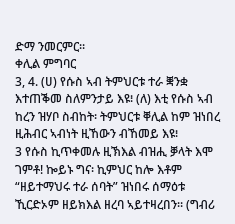ድማ ንመርምር።
ቀሊል ምግባር
3, 4. (ሀ) የሱስ ኣብ ትምህርቱ ተራ ቛንቋ እተጠቕመ ስለምንታይ እዩ፧ (ለ) እቲ የሱስ ኣብ ከረን ዝሃቦ ስብከት፡ ትምህርቱ ቐሊል ከም ዝነበረ ዚሕብር ኣብነት ዚኸውን ብኸመይ እዩ፧
3 የሱስ ኪጥቀመሉ ዚኽእል ብዝሒ ቓላት እሞ ገምቶ! ኰይኑ ግና፡ ኪምህር ከሎ እቶም “ዘይተማህሩ ተራ ሰባት” ዝነበሩ ሰማዕቱ ኺርድኦም ዘይክእል ዘረባ ኣይተዛረበን። (ግብሪ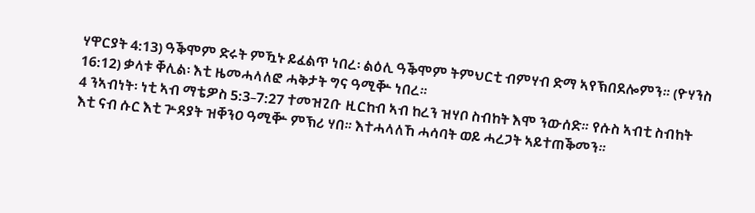ሃዋርያት 4:13) ዓቕሞም ድሩት ምዃኑ ይፈልጥ ነበረ፡ ልዕሊ ዓቕሞም ትምህርቲ ብምሃብ ድማ ኣየኽበደሎምን። (ዮሃንስ 16:12) ቃላቱ ቐሊል፡ እቲ ዜመሓላለፎ ሓቅታት ግና ዓሚቝ ነበረ።
4 ንኣብነት፡ ነቲ ኣብ ማቴዎስ 5:3–7:27 ተመዝጊቡ ዚርከብ ኣብ ከረን ዝሃቦ ስብከት እሞ ንውሰድ። የሱስ ኣብቲ ስብከት እቲ ናብ ሱር እቲ ጕዳያት ዝቐንዐ ዓሚቝ ምኽሪ ሃበ። እተሓላለኸ ሓሳባት ወይ ሓረጋት ኣይተጠቕመን።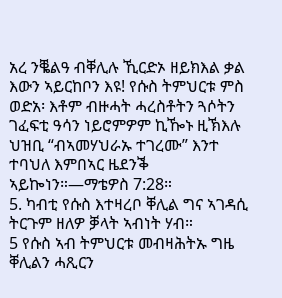አረ ንቘልዓ ብቐሊሉ ኺርድኦ ዘይክእል ቃል እውን ኣይርከቦን እዩ! የሱስ ትምህርቱ ምስ ወድአ፡ እቶም ብዙሓት ሓረስቶትን ጓሶትን ገፈፍቲ ዓሳን ነይሮምዎም ኪዀኑ ዚኽእሉ ህዝቢ “ብኣመሃህራኡ ተገረሙ” እንተ ተባህለ እምበኣር ዜደንቕ ኣይኰነን።—ማቴዎስ 7:28።
5. ካብቲ የሱስ እተዛረቦ ቐሊል ግና ኣገዳሲ ትርጉም ዘለዎ ቓላት ኣብነት ሃብ።
5 የሱስ ኣብ ትምህርቱ መብዛሕትኡ ግዜ ቐሊልን ሓጺርን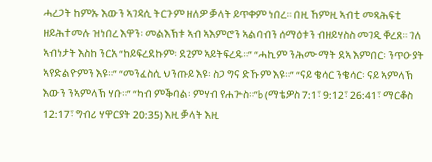ሓረጋት ከምኡ እውን ኣገዳሲ ትርጉም ዘለዎ ቓላት ይጥቀም ነበረ። በዚ ኸምዚ ኣብቲ መጻሕፍቲ ዘይሕተመሉ ዝነበረ እዋን፡ መልእኽቱ ኣብ ኣእምሮን ኣልባብን ሰማዕቱን ብዘይሃስስ መገዲ ቐረጸ። ገለ ኣብነታት እስከ ንርአ “ከይፍረደኩም፡ ደጊም ኣይትፍረዱ።” “ሓኪም ንሕሙማት ደኣ እምበር፡ ንጥዑያት ኣየድልዮምን እዩ።” “መንፈስሲ ህንጡይ እዩ፡ ስጋ ግና ድኹም እዩ።” “ናይ ቄሳር ንቄሳር፡ ናይ ኣምላኽ እውን ንኣምላኽ ሃቡ።” “ካብ ምቕባል፡ ምሃብ የሐጕስ።”b (ማቴዎስ 7:1፣ 9:12፣ 26:41፣ ማርቆስ 12:17፣ ግብሪ ሃዋርያት 20:35) እዚ ቓላት እዚ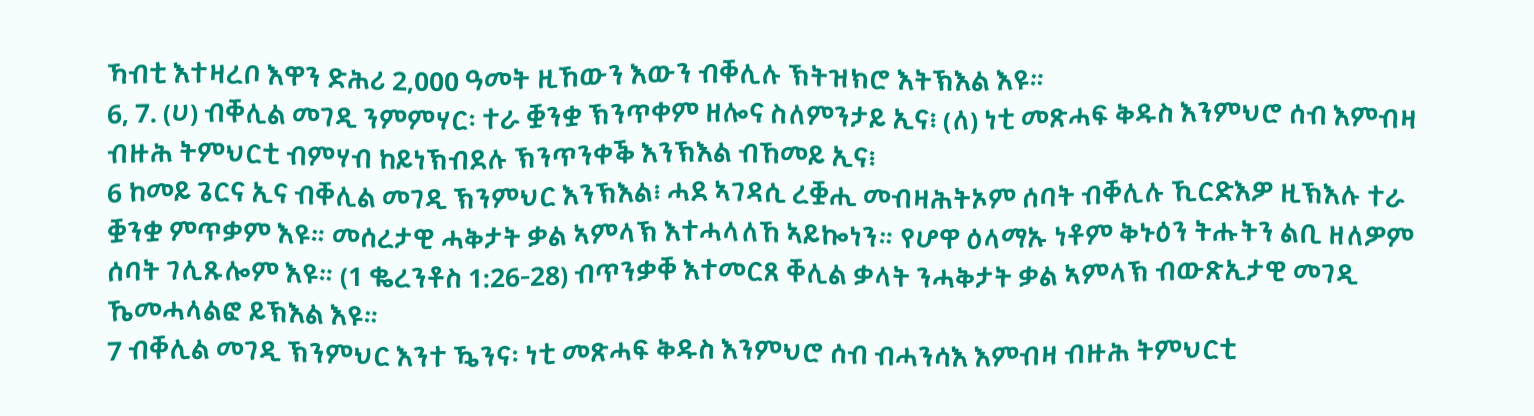ኻብቲ እተዛረቦ እዋን ድሕሪ 2,000 ዓመት ዚኸውን እውን ብቐሊሉ ኽትዝክሮ እትኽእል እዩ።
6, 7. (ሀ) ብቐሊል መገዲ ንምምሃር፡ ተራ ቛንቋ ኽንጥቀም ዘሎና ስለምንታይ ኢና፧ (ለ) ነቲ መጽሓፍ ቅዱስ እንምህሮ ሰብ እምብዛ ብዙሕ ትምህርቲ ብምሃብ ከይነኽብደሉ ኽንጥንቀቕ እንኽእል ብኸመይ ኢና፧
6 ከመይ ጌርና ኢና ብቐሊል መገዲ ኽንምህር እንኽእል፧ ሓደ ኣገዳሲ ረቛሒ መብዛሕትኦም ሰባት ብቐሊሉ ኺርድእዎ ዚኽእሉ ተራ ቛንቋ ምጥቃም እዩ። መሰረታዊ ሓቅታት ቃል ኣምላኽ እተሓላለኸ ኣይኰነን። የሆዋ ዕላማኡ ነቶም ቅኑዕን ትሑትን ልቢ ዘለዎም ሰባት ገሊጹሎም እዩ። (1 ቈረንቶስ 1:26-28) ብጥንቃቐ እተመርጸ ቐሊል ቃላት ንሓቅታት ቃል ኣምላኽ ብውጽኢታዊ መገዲ ኼመሓላልፎ ይኽእል እዩ።
7 ብቐሊል መገዲ ኽንምህር እንተ ዄንና፡ ነቲ መጽሓፍ ቅዱስ እንምህሮ ሰብ ብሓንሳእ እምብዛ ብዙሕ ትምህርቲ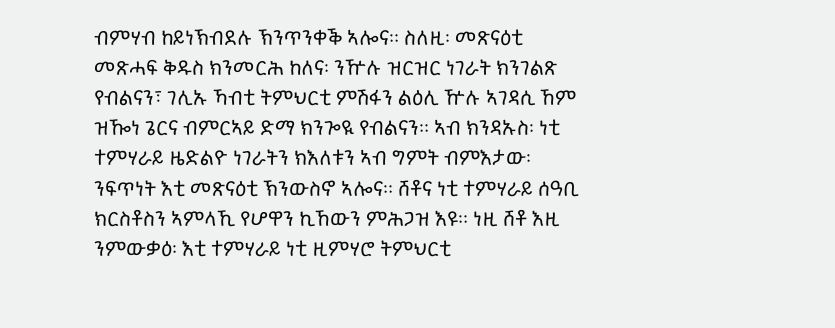ብምሃብ ከይነኽብደሉ ኽንጥንቀቕ ኣሎና። ስለዚ፡ መጽናዕቲ መጽሓፍ ቅዱስ ክንመርሕ ከለና፡ ንዅሉ ዝርዝር ነገራት ክንገልጽ የብልናን፣ ገሊኡ ኻብቲ ትምህርቲ ምሽፋን ልዕሊ ዅሉ ኣገዳሲ ኸም ዝዀነ ጌርና ብምርኣይ ድማ ክንጐዪ የብልናን። ኣብ ክንዳኡስ፡ ነቲ ተምሃራይ ዜድልዮ ነገራትን ክእለቱን ኣብ ግምት ብምእታው፡ ንፍጥነት እቲ መጽናዕቲ ኽንውስኖ ኣሎና። ሸቶና ነቲ ተምሃራይ ሰዓቢ ክርስቶስን ኣምላኺ የሆዋን ኪኸውን ምሕጋዝ እዩ። ነዚ ሸቶ እዚ ንምውቃዕ፡ እቲ ተምሃራይ ነቲ ዚምሃሮ ትምህርቲ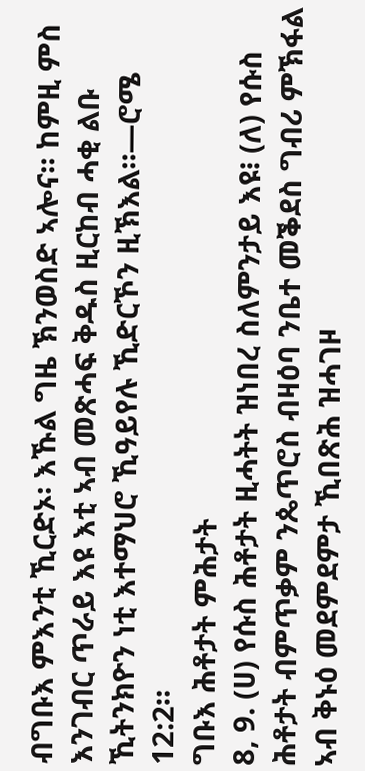ብግቡእ ምእንቲ ኺርድኦ፡ እኹል ግዜ ኽንወስድ ኣሎና። ከምዚ ምስ እንገብር ጥራይ እዩ እቲ ኣብ መጽሓፍ ቅዱስ ዚርከብ ሓቂ ልቡ ኺትንክዮን ነቲ እተማህሮ ኺዓይየሉ ኺድርኾን ዚኽእል።—ሮሜ 12:2።
ግቡእ ሕቶታት ምሕታት
8, 9. (ሀ) የሱስ ሕቶታት ዚሓትት ዝነበረ ስለምንታይ እዩ፧ (ለ) የሱስ ሕቶታት ብምጥቃም ንጴጥሮስ ብዛዕባ ንቤተ መቕደስ ግብሪ ምኽፋል ኣብ ቅኑዕ መደምደምታ ኺበጽሕ ዝሓገዞ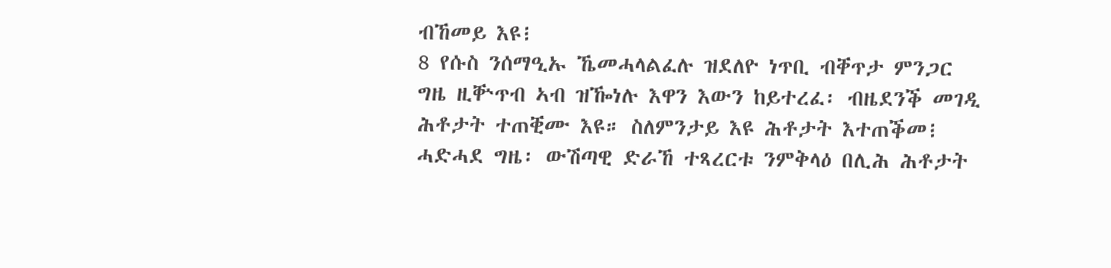ብኸመይ እዩ፧
8 የሱስ ንሰማዒኡ ኼመሓላልፈሉ ዝደለዮ ነጥቢ ብቐጥታ ምንጋር ግዜ ዚቝጥብ ኣብ ዝዀነሉ እዋን እውን ከይተረፈ፡ ብዜደንቕ መገዲ ሕቶታት ተጠቒሙ እዩ። ስለምንታይ እዩ ሕቶታት እተጠቕመ፧ ሓድሓደ ግዜ፡ ውሽጣዊ ድራኸ ተጻረርቱ ንምቅላዕ በሊሕ ሕቶታት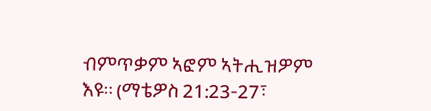ብምጥቃም ኣፎም ኣትሒዝዎም እዩ። (ማቴዎስ 21:23-27፣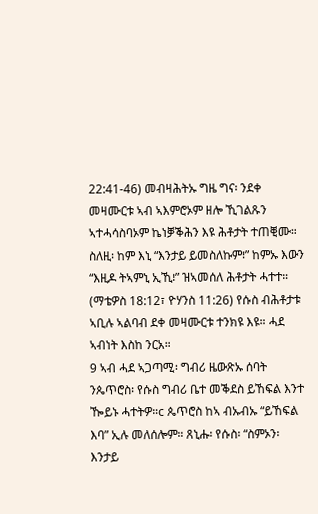22:41-46) መብዛሕትኡ ግዜ ግና፡ ንደቀ መዛሙርቱ ኣብ ኣእምሮኦም ዘሎ ኺገልጹን ኣተሓሳስባኦም ኬነቓቕሕን እዩ ሕቶታት ተጠቒሙ። ስለዚ፡ ከም እኒ “እንታይ ይመስለኩም፧” ከምኡ እውን “እዚዶ ትኣምኒ ኢኺ፧” ዝኣመሰለ ሕቶታት ሓተተ። (ማቴዎስ 18:12፣ ዮሃንስ 11:26) የሱስ ብሕቶታቱ ኣቢሉ ኣልባብ ደቀ መዛሙርቱ ተንክዩ እዩ። ሓደ ኣብነት እስከ ንርአ።
9 ኣብ ሓደ ኣጋጣሚ፡ ግብሪ ዜውጽኡ ሰባት ንጴጥሮስ፡ የሱስ ግብሪ ቤተ መቕደስ ይኸፍል እንተ ዀይኑ ሓተትዎ።c ጴጥሮስ ከኣ ብኡብኡ “ይኸፍል እባ” ኢሉ መለሰሎም። ጸኒሑ፡ የሱስ፡ “ስምኦን፡ እንታይ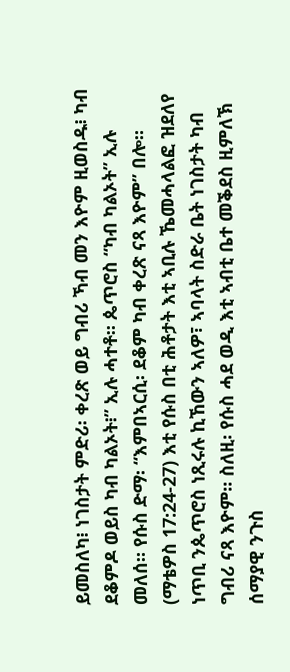ይመስለካ፧ ነገስታት ምድሪ፡ ቀረጽ ወይ ግብሪ ኻብ መን እዮም ዚወስዱ፧ ካብ ደቆምዶ ወይስ ካብ ካልኦት፧” ኢሉ ሓተቶ። ጴጥሮስ “ካብ ካልኦት” ኢሉ መለሰ። የሱስ ድማ፡ “እምበኣርሲ፡ ደቆም ካብ ቀረጽ ናጻ እዮም” በሎ። (ማቴዎስ 17:24-27) እቲ የሱስ በቲ ሕቶታት እቲ ኣቢሉ ኼመሓላልፎ ዝደለየ ነጥቢ ንጴጥሮስ ነጺሩሉ ኪኸውን ኣለዎ፣ ኣባላት ስድራ ቤት ነገስታት ካብ ግብሪ ናጻ እዮም። ስለዚ፡ የሱስ ሓደ ወዲ እቲ ኣብቲ ቤተ መቕደስ ዚምለኽ ሰማያዊ ንጉስ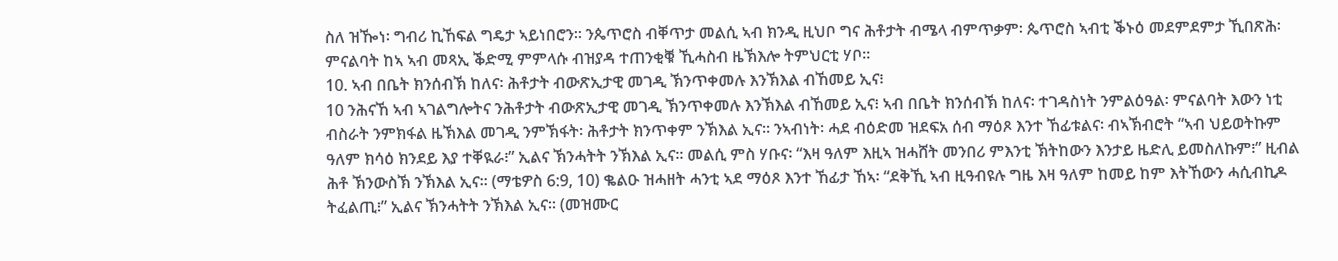ስለ ዝዀነ፡ ግብሪ ኪኸፍል ግዴታ ኣይነበሮን። ንጴጥሮስ ብቐጥታ መልሲ ኣብ ክንዲ ዚህቦ ግና ሕቶታት ብሜላ ብምጥቃም፡ ጴጥሮስ ኣብቲ ቕኑዕ መደምደምታ ኺበጽሕ፡ ምናልባት ከኣ ኣብ መጻኢ ቕድሚ ምምላሱ ብዝያዳ ተጠንቂቑ ኺሓስብ ዜኽእሎ ትምህርቲ ሃቦ።
10. ኣብ በቤት ክንሰብኽ ከለና፡ ሕቶታት ብውጽኢታዊ መገዲ ኽንጥቀመሉ እንኽእል ብኸመይ ኢና፧
10 ንሕናኸ ኣብ ኣገልግሎትና ንሕቶታት ብውጽኢታዊ መገዲ ኽንጥቀመሉ እንኽእል ብኸመይ ኢና፧ ኣብ በቤት ክንሰብኽ ከለና፡ ተገዳስነት ንምልዕዓል፡ ምናልባት እውን ነቲ ብስራት ንምክፋል ዜኽእል መገዲ ንምኽፋት፡ ሕቶታት ክንጥቀም ንኽእል ኢና። ንኣብነት፡ ሓደ ብዕድመ ዝደፍአ ሰብ ማዕጾ እንተ ኸፊቱልና፡ ብኣኽብሮት “ኣብ ህይወትኩም ዓለም ክሳዕ ክንደይ እያ ተቐዪራ፧” ኢልና ኽንሓትት ንኽእል ኢና። መልሲ ምስ ሃቡና፡ “እዛ ዓለም እዚኣ ዝሓሸት መንበሪ ምእንቲ ኽትከውን እንታይ ዜድሊ ይመስለኩም፧” ዚብል ሕቶ ኽንውስኽ ንኽእል ኢና። (ማቴዎስ 6:9, 10) ቈልዑ ዝሓዘት ሓንቲ ኣደ ማዕጾ እንተ ኸፊታ ኸኣ፡ “ደቅኺ ኣብ ዚዓብዩሉ ግዜ እዛ ዓለም ከመይ ከም እትኸውን ሓሲብኪዶ ትፈልጢ፧” ኢልና ኽንሓትት ንኽእል ኢና። (መዝሙር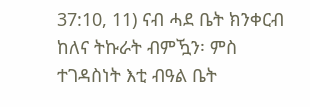37:10, 11) ናብ ሓደ ቤት ክንቀርብ ከለና ትኩራት ብምዃን፡ ምስ ተገዳስነት እቲ ብዓል ቤት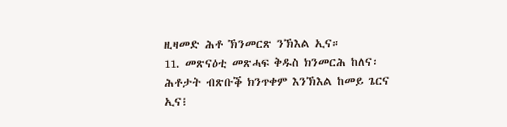ዚዛመድ ሕቶ ኽንመርጽ ንኽእል ኢና።
11. መጽናዕቲ መጽሓፍ ቅዱስ ክንመርሕ ከለና፡ ሕቶታት ብጽቡቕ ክንጥቀም እንኽእል ከመይ ጌርና ኢና፧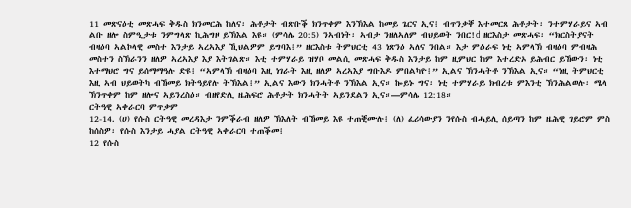11 መጽናዕቲ መጽሓፍ ቅዱስ ክንመርሕ ከለና፡ ሕቶታት ብጽቡቕ ክንጥቀም እንኽእል ከመይ ጌርና ኢና፧ ብጥንቃቐ እተመርጸ ሕቶታት፡ ንተምሃራይና ኣብ ልቡ ዘሎ ስምዒታቱ ንምግላጽ ኪሕግዞ ይኽእል እዩ። (ምሳሌ 20:5) ንኣብነት፡ ኣብታ ንዘለኣለም ብህይወት ንበር!d ዘርእስታ መጽሓፍ፡ “ክርስትያናት ብዛዕባ ኣልኮላዊ መስተ እንታይ ኣረኣእያ ኺህልዎም ይግባእ፧” ዘርእስቱ ትምህርቲ 43 ነጽንዕ ኣለና ንበል። እታ ምዕራፍ ነቲ ኣምላኽ ብዛዕባ ምብዛሕ መስተን ስኽራንን ዘለዎ ኣረኣእያ እያ እትገልጽ። እቲ ተምሃራይ ዝሃቦ መልሲ መጽሓፍ ቅዱስ እንታይ ከም ዚምህር ከም እተረድኦ ይሕብር ይኸውን፡ ነቲ እተማህሮ ግና ይሰማማዓሉ ድዩ፧ “ኣምላኽ ብዛዕባ እዚ ነገራት እዚ ዘለዎ ኣረኣእያ ግቡእዶ ምበልካዮ፧” ኢልና ኽንሓትቶ ንኽእል ኢና። “ነዚ ትምህርቲ እዚ ኣብ ህይወትካ ብኸመይ ክትዓይየሉ ትኽእል፧” ኢልና እውን ክንሓትቶ ንኽእል ኢና። ኰይኑ ግና፡ ነቲ ተምሃራይ ክብረቱ ምእንቲ ኽንሕልወሉ፡ ሜላ ኽንጥቀም ከም ዘሎና ኣይንረስዕ። ብዘየድሊ ዜሕፍሮ ሕቶታት ክንሓትት ኣይንደልን ኢና።—ምሳሌ 12:18።
ርትዓዊ ኣቀራርባ ምጥቃም
12-14. (ሀ) የሱስ ርትዓዊ መረዳእታ ንምቕራብ ዘለዎ ኽእለት ብኸመይ እዩ ተጠቒሙሉ፧ (ለ) ፈሪሳውያን ንየሱስ ብሓይሊ ሰይጣን ከም ዜሕዊ ገይሮም ምስ ከሰስዎ፡ የሱስ እንታይ ሓያል ርትዓዊ ኣቀራርባ ተጠቕመ፧
12 የሱስ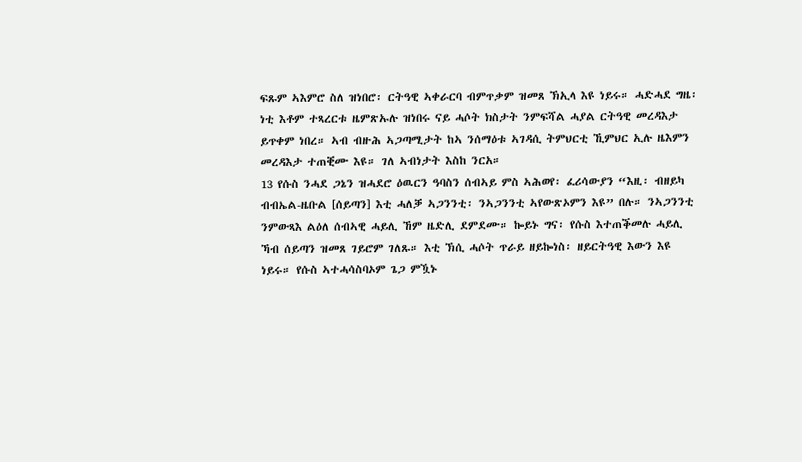ፍጹም ኣእምሮ ስለ ዝነበሮ፡ ርትዓዊ ኣቀራርባ ብምጥቃም ዝመጸ ኽኢላ እዩ ነይሩ። ሓድሓደ ግዜ፡ ነቲ እቶም ተጻረርቱ ዜምጽኡሉ ዝነበሩ ናይ ሓሶት ክስታት ንምፍሻል ሓያል ርትዓዊ መረዳእታ ይጥቀም ነበረ። ኣብ ብዙሕ ኣጋጣሚታት ከኣ ንሰማዕቱ ኣገዳሲ ትምህርቲ ኺምህር ኢሉ ዜእምን መረዳእታ ተጠቒሙ እዩ። ገለ ኣብነታት እስከ ንርአ።
13 የሱስ ንሓደ ጋኔን ዝሓደሮ ዕዉርን ዓባስን ሰብኣይ ምስ ኣሕወየ፡ ፈሪሳውያን “እዚ፡ ብዘይካ ብብኤል-ዜቡል [ሰይጣን] እቲ ሓለቓ ኣጋንንቲ፡ ንኣጋንንቲ ኣየውጽኦምን እዩ” በሉ። ንኣጋንንቲ ንምውጻእ ልዕለ ሰብኣዊ ሓይሊ ኸም ዜድሊ ደምደሙ። ኰይኑ ግና፡ የሱስ እተጠቕመሉ ሓይሊ ኻብ ሰይጣን ዝመጸ ገይሮም ገለጹ። እቲ ኽሲ ሓሶት ጥራይ ዘይኰነስ፡ ዘይርትዓዊ እውን እዩ ነይሩ። የሱስ ኣተሓሳስባኦም ጌጋ ምዃኑ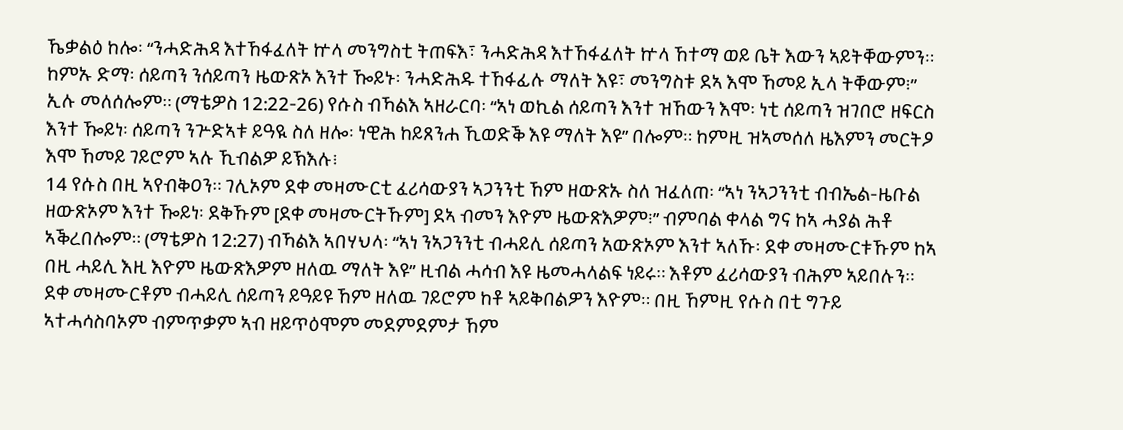ኼቃልዕ ከሎ፡ “ንሓድሕዳ እተኸፋፈለት ኵላ መንግስቲ ትጠፍእ፣ ንሓድሕዳ እተኸፋፈለት ኵላ ኸተማ ወይ ቤት እውን ኣይትቐውምን። ከምኡ ድማ፡ ሰይጣን ንሰይጣን ዜውጽኦ እንተ ዀይኑ፡ ንሓድሕዱ ተኸፋፊሉ ማለት እዩ፣ መንግስቱ ደኣ እሞ ኸመይ ኢላ ትቐውም፧” ኢሉ መለሰሎም። (ማቴዎስ 12:22-26) የሱስ ብኻልእ ኣዘራርባ፡ “ኣነ ወኪል ሰይጣን እንተ ዝኸውን እሞ፡ ነቲ ሰይጣን ዝገበሮ ዘፍርስ እንተ ዀይነ፡ ሰይጣን ንጕድኣቱ ይዓዪ ስለ ዘሎ፡ ነዊሕ ከይጸንሐ ኺወድቕ እዩ ማለት እዩ” በሎም። ከምዚ ዝኣመሰለ ዜእምን መርትዖ እሞ ኸመይ ገይሮም ኣሉ ኺብልዎ ይኽእሉ፧
14 የሱስ በዚ ኣየብቅዐን። ገሊኦም ደቀ መዛሙርቲ ፈሪሳውያን ኣጋንንቲ ኸም ዘውጽኡ ስለ ዝፈለጠ፡ “ኣነ ንኣጋንንቲ ብብኤል-ዜቡል ዘውጽኦም እንተ ዀይነ፡ ደቅኹም [ደቀ መዛሙርትኹም] ደኣ ብመን እዮም ዜውጽእዎም፧” ብምባል ቀላል ግና ከኣ ሓያል ሕቶ ኣቕረበሎም። (ማቴዎስ 12:27) ብኻልእ ኣበሃህላ፡ “ኣነ ንኣጋንንቲ ብሓይሊ ሰይጣን አውጽኦም እንተ ኣለኹ፡ ደቀ መዛሙርቱኹም ከኣ በዚ ሓይሊ እዚ እዮም ዜውጽእዎም ዘለዉ ማለት እዩ” ዚብል ሓሳብ እዩ ዜመሓላልፍ ነይሩ። እቶም ፈሪሳውያን ብሕም ኣይበሉን። ደቀ መዛሙርቶም ብሓይሊ ሰይጣን ይዓይዩ ኸም ዘለዉ ገይሮም ከቶ ኣይቅበልዎን እዮም። በዚ ኸምዚ የሱስ በቲ ግጉይ ኣተሓሳስባኦም ብምጥቃም ኣብ ዘይጥዕሞም መደምደምታ ኸም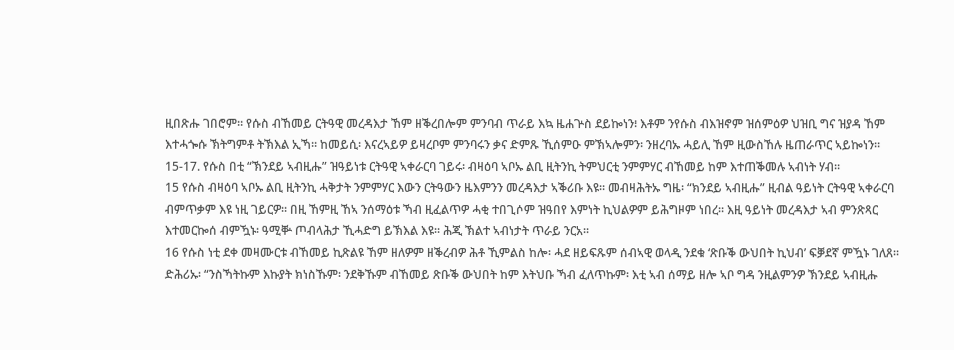ዚበጽሑ ገበሮም። የሱስ ብኸመይ ርትዓዊ መረዳእታ ኸም ዘቕረበሎም ምንባብ ጥራይ እኳ ዜሐጕስ ደይኰነን፧ እቶም ንየሱስ ብእዝኖም ዝሰምዕዎ ህዝቢ ግና ዝያዳ ኸም እተሓጐሱ ኽትግምቶ ትኽእል ኢኻ። ከመይሲ፡ እናረኣይዎ ይዛረቦም ምንባሩን ቃና ድምጹ ኺሰምዑ ምኽኣሎምን፡ ንዘረባኡ ሓይሊ ኸም ዚውስኸሉ ዜጠራጥር ኣይኰነን።
15-17. የሱስ በቲ “ኽንደይ ኣብዚሑ” ዝዓይነቱ ርትዓዊ ኣቀራርባ ገይሩ፡ ብዛዕባ ኣቦኡ ልቢ ዚትንኪ ትምህርቲ ንምምሃር ብኸመይ ከም እተጠቕመሉ ኣብነት ሃብ።
15 የሱስ ብዛዕባ ኣቦኡ ልቢ ዚትንኪ ሓቅታት ንምምሃር እውን ርትዓውን ዜእምንን መረዳእታ ኣቕሪቡ እዩ። መብዛሕትኡ ግዜ፡ “ክንደይ ኣብዚሑ” ዚብል ዓይነት ርትዓዊ ኣቀራርባ ብምጥቃም እዩ ነዚ ገይርዎ። በዚ ኸምዚ ኸኣ ንሰማዕቱ ኻብ ዚፈልጥዎ ሓቂ ተበጊሶም ዝዓበየ እምነት ኪህልዎም ይሕግዞም ነበረ። እዚ ዓይነት መረዳእታ ኣብ ምንጽጻር እተመርኰሰ ብምዃኑ፡ ዓሚቝ ጦብላሕታ ኺሓድግ ይኽእል እዩ። ሕጂ ኽልተ ኣብነታት ጥራይ ንርአ።
16 የሱስ ነቲ ደቀ መዛሙርቱ ብኸመይ ኪጽልዩ ኸም ዘለዎም ዘቕረብዎ ሕቶ ኺምልስ ከሎ፡ ሓደ ዘይፍጹም ሰብኣዊ ወላዲ ንደቁ ‘ጽቡቕ ውህበት ኪህብ’ ፍቓደኛ ምዃኑ ገለጸ። ድሕሪኡ፡ “ንስኻትኩም እኩያት ክነስኹም፡ ንደቅኹም ብኸመይ ጽቡቕ ውህበት ከም እትህቡ ኻብ ፈለጥኩም፡ እቲ ኣብ ሰማይ ዘሎ ኣቦ ግዳ ንዚልምንዎ ኽንደይ ኣብዚሑ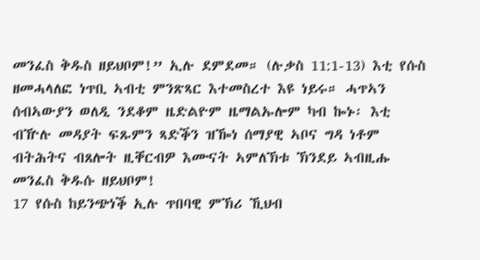መንፈስ ቅዱስ ዘይህቦም!” ኢሉ ደምደመ። (ሉቃስ 11:1-13) እቲ የሱስ ዘመሓላለፎ ነጥቢ ኣብቲ ምንጽጻር እተመስረተ እዩ ነይሩ። ሓጥኣን ሰብኣውያን ወለዲ ንደቆም ዜድልዮም ዜማልኡሎም ካብ ኰኑ፡ እቲ ብዅሉ መዳያት ፍጹምን ጻድቕን ዝዀነ ሰማያዊ ኣቦና ግዳ ነቶም ብትሕትና ብጸሎት ዚቐርብዎ እሙናት ኣምለኽቱ ኽንደይ ኣብዚሑ መንፈስ ቅዱሱ ዘይህቦም!
17 የሱስ ከይንጭነቕ ኢሉ ጥበባዊ ምኽሪ ኺህብ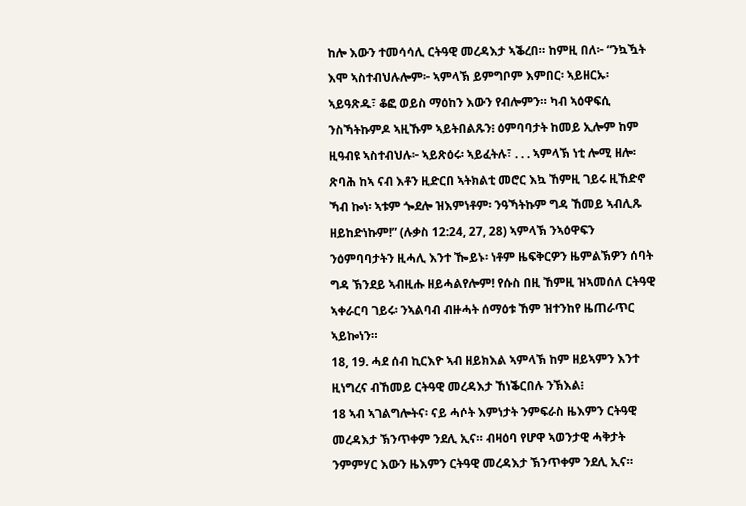ከሎ እውን ተመሳሳሊ ርትዓዊ መረዳእታ ኣቕረበ። ከምዚ በለ፦ “ንኳዃት እሞ ኣስተብህሉሎም፦ ኣምላኽ ይምግቦም እምበር፡ ኣይዘርኡ፡ ኣይዓጽዱ፣ ቆፎ ወይስ ማዕከን እውን የብሎምን። ካብ ኣዕዋፍሲ ንስኻትኩምዶ ኣዚኹም ኣይትበልጹን፧ ዕምባባታት ከመይ ኢሎም ከም ዚዓብዩ ኣስተብህሉ፦ ኣይጽዕሩ፡ ኣይፈትሉ፣ . . . ኣምላኽ ነቲ ሎሚ ዘሎ፡ ጽባሕ ከኣ ናብ እቶን ዚድርበ ኣትክልቲ መሮር እኳ ኸምዚ ገይሩ ዚኸድኖ ኻብ ኰነ፡ ኣቱም ጐደሎ ዝእምነቶም፡ ንዓኻትኩም ግዳ ኸመይ ኣብሊጹ ዘይከድነኩም!” (ሉቃስ 12:24, 27, 28) ኣምላኽ ንኣዕዋፍን ንዕምባባታትን ዚሓሊ እንተ ዀይኑ፡ ነቶም ዜፍቅርዎን ዜምልኽዎን ሰባት ግዳ ኽንደይ ኣብዚሑ ዘይሓልየሎም! የሱስ በዚ ኸምዚ ዝኣመሰለ ርትዓዊ ኣቀራርባ ገይሩ፡ ንኣልባብ ብዙሓት ሰማዕቱ ኸም ዝተንከየ ዜጠራጥር ኣይኰነን።
18, 19. ሓደ ሰብ ኪርእዮ ኣብ ዘይክእል ኣምላኽ ከም ዘይኣምን እንተ ዚነግረና ብኸመይ ርትዓዊ መረዳእታ ኸነቕርበሉ ንኽእል፧
18 ኣብ ኣገልግሎትና፡ ናይ ሓሶት እምነታት ንምፍራስ ዜእምን ርትዓዊ መረዳእታ ኽንጥቀም ንደሊ ኢና። ብዛዕባ የሆዋ ኣወንታዊ ሓቅታት ንምምሃር እውን ዜእምን ርትዓዊ መረዳእታ ኽንጥቀም ንደሊ ኢና።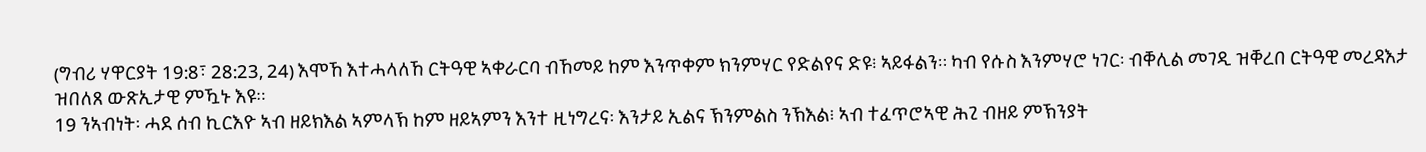(ግብሪ ሃዋርያት 19:8፣ 28:23, 24) እሞኸ እተሓላለኸ ርትዓዊ ኣቀራርባ ብኸመይ ከም እንጥቀም ክንምሃር የድልየና ድዩ፧ ኣይፋልን። ካብ የሱስ እንምሃሮ ነገር፡ ብቐሊል መገዲ ዝቐረበ ርትዓዊ መረዳእታ ዝበለጸ ውጽኢታዊ ምዃኑ እዩ።
19 ንኣብነት፡ ሓደ ሰብ ኪርእዮ ኣብ ዘይክእል ኣምላኽ ከም ዘይኣምን እንተ ዚነግረና፡ እንታይ ኢልና ኽንምልስ ንኽእል፧ ኣብ ተፈጥሮኣዊ ሕጊ ብዘይ ምኽንያት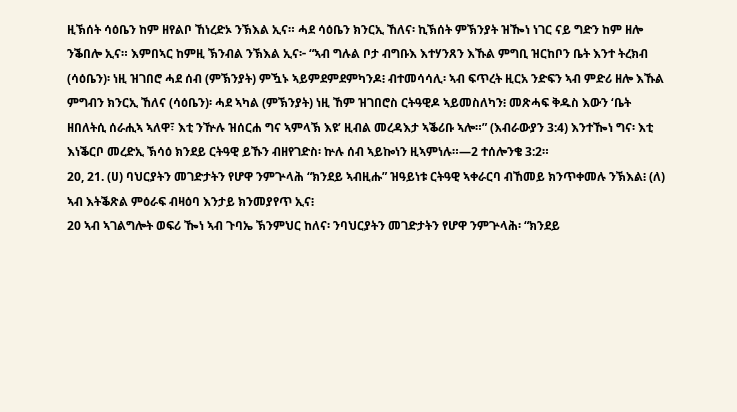ዚኽሰት ሳዕቤን ከም ዘየልቦ ኸነረድኦ ንኽእል ኢና። ሓደ ሳዕቤን ክንርኢ ኸለና፡ ኪኽሰት ምኽንያት ዝዀነ ነገር ናይ ግድን ከም ዘሎ ንቕበሎ ኢና። እምበኣር ከምዚ ኽንብል ንኽእል ኢና፦ “ኣብ ግሉል ቦታ ብግቡእ እተሃንጸን እኹል ምግቢ ዝርከቦን ቤት እንተ ትረክብ (ሳዕቤን)፡ ነዚ ዝገበሮ ሓደ ሰብ (ምኽንያት) ምዃኑ ኣይምደምደምካንዶ፧ ብተመሳሳሊ፡ ኣብ ፍጥረት ዚርአ ንድፍን ኣብ ምድሪ ዘሎ እኹል ምግብን ክንርኢ ኸለና (ሳዕቤን)፡ ሓደ ኣካል (ምኽንያት) ነዚ ኸም ዝገበሮስ ርትዓዊዶ ኣይመስለካን፧ መጽሓፍ ቅዱስ እውን ‘ቤት ዘበለትሲ ሰራሒኣ ኣለዋ፣ እቲ ንዅሉ ዝሰርሐ ግና ኣምላኽ እዩ’ ዚብል መረዳእታ ኣቕሪቡ ኣሎ።” (እብራውያን 3:4) እንተዀነ ግና፡ እቲ እነቕርቦ መረድኢ ኽሳዕ ክንደይ ርትዓዊ ይኹን ብዘየገድስ፡ ኵሉ ሰብ ኣይኰነን ዚኣምነሉ።—2 ተሰሎንቄ 3:2።
20, 21. (ሀ) ባህርያትን መገድታትን የሆዋ ንምጕላሕ “ክንደይ ኣብዚሑ” ዝዓይነቱ ርትዓዊ ኣቀራርባ ብኸመይ ክንጥቀመሉ ንኽእል፧ (ለ) ኣብ እትቕጽል ምዕራፍ ብዛዕባ እንታይ ክንመያየጥ ኢና፧
20 ኣብ ኣገልግሎት ወፍሪ ዀነ ኣብ ጉባኤ ኽንምህር ከለና፡ ንባህርያትን መገድታትን የሆዋ ንምጕላሕ፡ “ክንደይ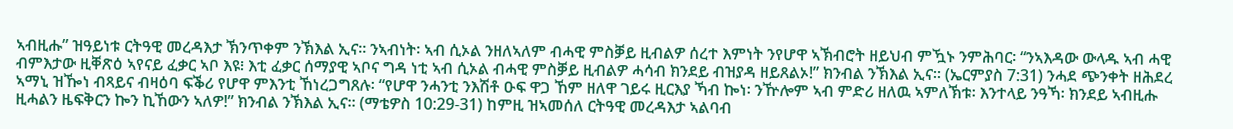ኣብዚሑ” ዝዓይነቱ ርትዓዊ መረዳእታ ኽንጥቀም ንኽእል ኢና። ንኣብነት፡ ኣብ ሲኦል ንዘለኣለም ብሓዊ ምስቓይ ዚብልዎ ሰረተ እምነት ንየሆዋ ኣኽብሮት ዘይህብ ምዃኑ ንምሕባር፡ “ንኣእዳው ውላዱ ኣብ ሓዊ ብምእታው ዚቐጽዕ ኣየናይ ፈቃር ኣቦ እዩ፧ እቲ ፈቃር ሰማያዊ ኣቦና ግዳ ነቲ ኣብ ሲኦል ብሓዊ ምስቓይ ዚብልዎ ሓሳብ ክንደይ ብዝያዳ ዘይጸልኦ!” ክንብል ንኽእል ኢና። (ኤርምያስ 7:31) ንሓደ ጭንቀት ዘሕደረ ኣማኒ ዝዀነ ብጻይና ብዛዕባ ፍቕሪ የሆዋ ምእንቲ ኸነረጋግጸሉ፡ “የሆዋ ንሓንቲ ንእሽቶ ዑፍ ዋጋ ኸም ዘለዋ ገይሩ ዚርእያ ኻብ ኰነ፡ ንዅሎም ኣብ ምድሪ ዘለዉ ኣምለኽቱ፡ እንተላይ ንዓኻ፡ ክንደይ ኣብዚሑ ዚሓልን ዜፍቅርን ኰን ኪኸውን ኣለዎ!” ክንብል ንኽእል ኢና። (ማቴዎስ 10:29-31) ከምዚ ዝኣመሰለ ርትዓዊ መረዳእታ ኣልባብ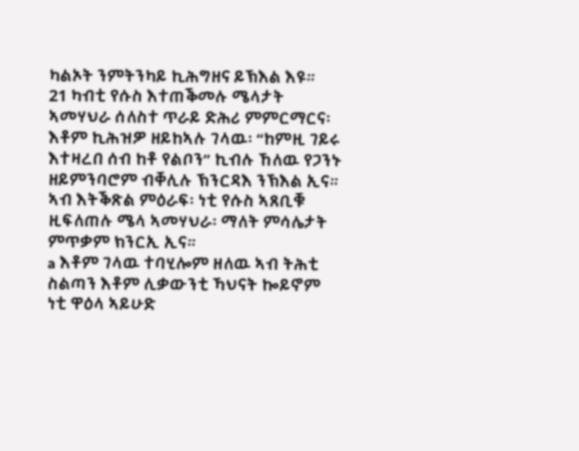ካልኦት ንምትንካይ ኪሕግዘና ይኽእል እዩ።
21 ካብቲ የሱስ እተጠቕመሉ ሜላታት ኣመሃህራ ሰለስተ ጥራይ ድሕሪ ምምርማርና፡ እቶም ኪሕዝዎ ዘይከኣሉ ገላዉ፡ “ከምዚ ገይሩ እተዛረበ ሰብ ከቶ የልቦን” ኪብሉ ኸለዉ የጋንኑ ዘይምንባሮም ብቐሊሉ ኽንርዳእ ንኽእል ኢና። ኣብ እትቕጽል ምዕራፍ፡ ነቲ የሱስ ኣጸቢቑ ዚፍለጠሉ ሜላ ኣመሃህራ፡ ማለት ምሳሌታት ምጥቃም ክንርኢ ኢና።
a እቶም ገላዉ ተባሂሎም ዘለዉ ኣብ ትሕቲ ስልጣን እቶም ሊቃውንቲ ኻህናት ኰይኖም ነቲ ዋዕላ ኣይሁድ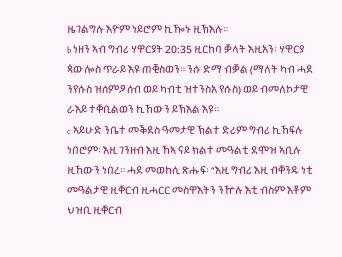ዜገልግሉ እዮም ነይሮም ኪዀኑ ዚኽእሉ።
b ነዘን ኣብ ግብሪ ሃዋርያት 20:35 ዚርከባ ቓላት እዚአን፡ ሃዋርያ ጳውሎስ ጥራይ እዩ ጠቒስወን። ንሱ ድማ ብቓል (ማለት ካብ ሓደ ንየሱስ ዝሰምዖ ሰብ ወይ ካብቲ ዝተንስአ የሱስ) ወይ ብመለኮታዊ ራእይ ተቐቢልወን ኪኸውን ይኽእል እዩ።
c ኣይሁድ ንቤተ መቕደስ ዓመታዊ ኽልተ ድሪም ግብሪ ኪኸፍሉ ነበሮም፡ እዚ ገንዘብ እዚ ኸኣ ናይ ክልተ መዓልቲ ደሞዝ ኣቢሉ ዚኸውን ነበረ። ሓደ መወከሲ ጽሑፍ፡ “እዚ ግብሪ እዚ ብቐንዱ ነቲ መዓልታዊ ዚቐርብ ዚሓርር መስዋእትን ንዅሉ እቲ ብስም እቶም ህዝቢ ዚቐርብ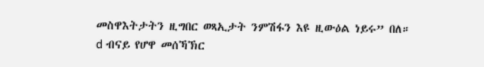መስዋእትታትን ዚግበር ወጻኢታት ንምሽፋን እዩ ዚውዕል ነይሩ” በለ።
d ብናይ የሆዋ መሰኻኽር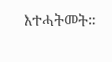እተሓትመት።